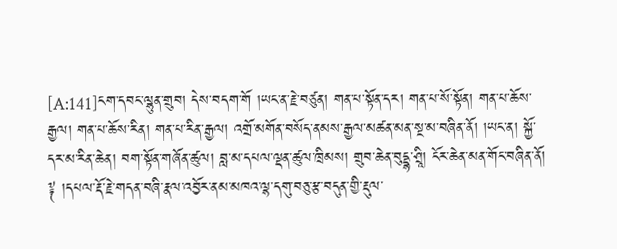[A:141]ངག་དབང་ལྷུན་གྲུབ། དེས་བདག་གོ །ཡང་ན་རྗེ་བཙུན། གན་པ་སྟོན་དར། གན་པ་སོ་སྟོན། གན་པ་ཆོས་རྒྱལ། གན་པ་ཆོས་རིན། གན་པ་རིན་རྒྱལ། འགྲོ་མགོན་བསོད་ནམས་རྒྱལ་མཚན་མན་སྔ་མ་བཞིན་ནོ། །ཡང་ན། སྐྱོ་དར་མ་རིན་ཆེན། བག་སྟོན་གཞོན་ཚུལ། བླ་མ་དཔལ་ལྡན་ཚུལ་ཁྲིམས། གྲུབ་ཆེན་བུདྡྷ་ཤྲཱི། ངོར་ཆེན་མན་གོང་བཞིན་ནོ།
༈ །དཔལ་རྡོ་རྗེ་གདན་བཞི་རྣལ་འབྱོར་ནམ་མཁའ་ལྷ་དགུ་བཅུ་རྩ་བདུན་གྱི་རྡུལ་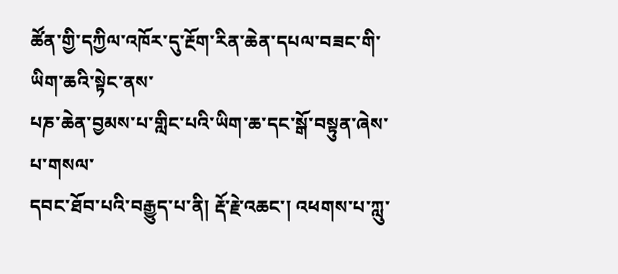ཚོན་གྱི་དཀྱིལ་འཁོར་དུ་རྔོག་རིན་ཆེན་དཔལ་བཟང་གི་ཡིག་ཆའི་སྟེང་ནས་
པཎ་ཆེན་བྱམས་པ་གླིང་པའི་ཡིག་ཆ་དང་སྒོ་བསྟུན་ཞེས་པ་གསལ་
དབང་ཐོབ་པའི་བརྒྱུད་པ་ནི། རྡོ་རྗེ་འཆང་། འཕགས་པ་ཀླུ་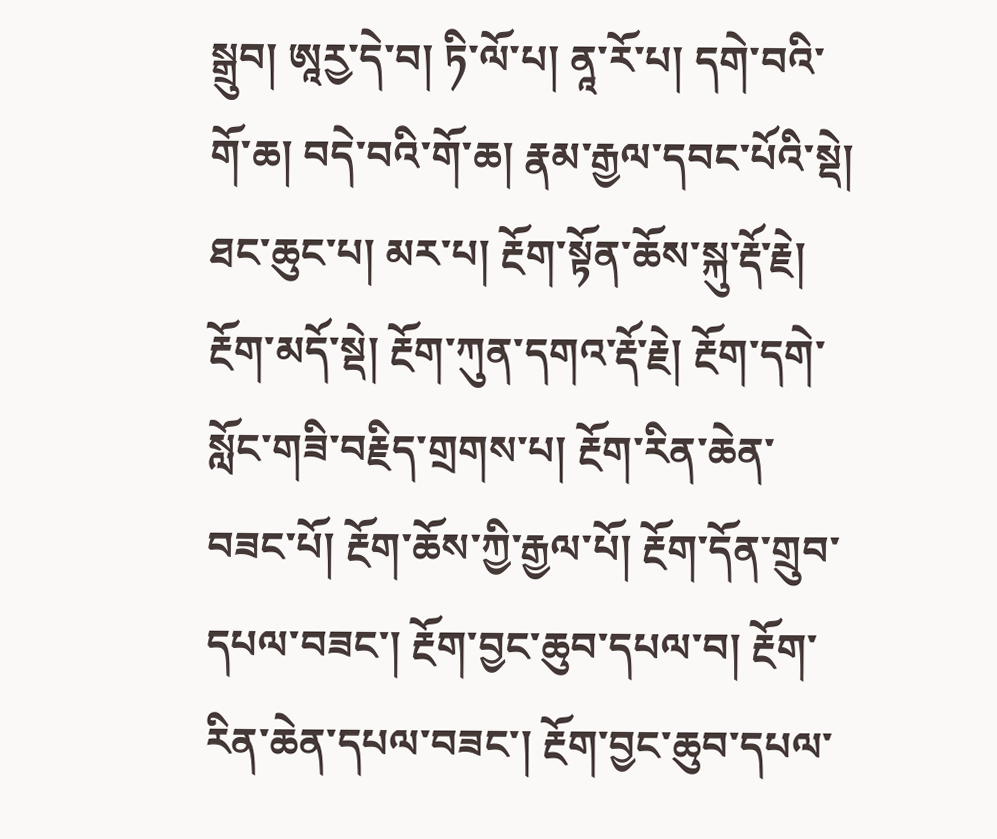སྒྲུབ། ཨཱརྱ་དེ་བ། ཏི་ལོ་པ། ནཱ་རོ་པ། དགེ་བའི་གོ་ཆ། བདེ་བའི་གོ་ཆ། རྣམ་རྒྱལ་དབང་པོའི་སྡེ། ཐང་ཆུང་པ། མར་པ། རྔོག་སྟོན་ཆོས་སྐུ་རྡོ་རྗེ། རྔོག་མདོ་སྡེ། རྔོག་ཀུན་དགའ་རྡོ་རྗེ། རྔོག་དགེ་སློང་གཟི་བརྗིད་གྲགས་པ། རྔོག་རིན་ཆེན་བཟང་པོ། རྔོག་ཆོས་ཀྱི་རྒྱལ་པོ། རྔོག་དོན་གྲུབ་དཔལ་བཟང་། རྔོག་བྱང་ཆུབ་དཔལ་བ། རྔོག་རིན་ཆེན་དཔལ་བཟང་། རྔོག་བྱང་ཆུབ་དཔལ་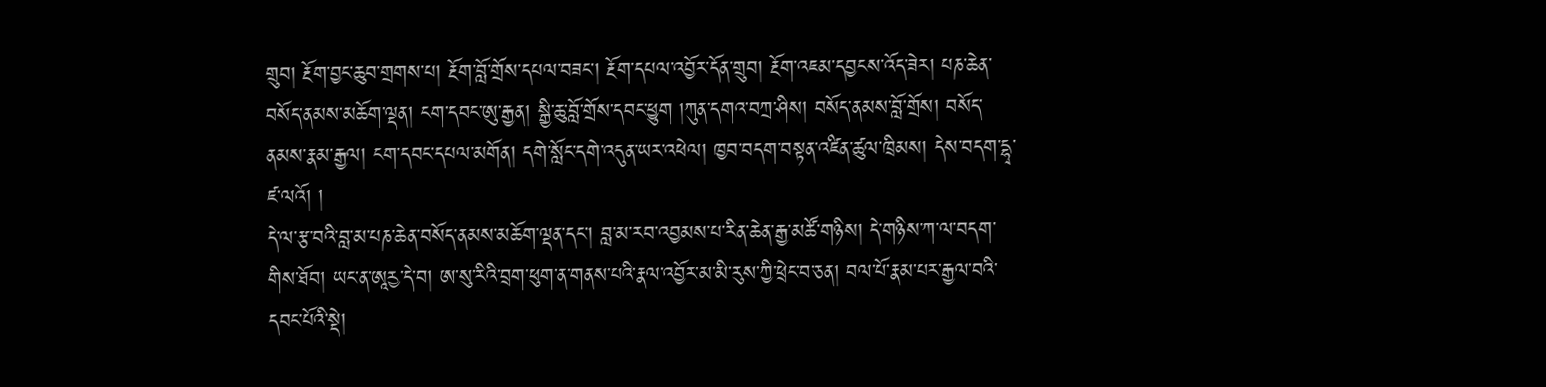གྲུབ། རྔོག་བྱང་ཆུབ་གྲགས་པ། རྔོག་བློ་གྲོས་དཔལ་བཟང་། རྔོག་དཔལ་འབྱོར་དོན་གྲུབ། རྔོག་འཇམ་དབྱངས་འོད་ཟེར། པཎ་ཆེན་བསོད་ནམས་མཆོག་ལྡན། ངག་དབང་ཨུ་རྒྱན། སྒྱི་ཆུ་བློ་གྲོས་དབང་ཕྱུག །ཀུན་དགའ་བཀྲ་ཤིས། བསོད་ནམས་བློ་གྲོས། བསོད་ནམས་རྣམ་རྒྱལ། ངག་དབང་དཔལ་མགོན། དགེ་སློང་དགེ་འདུན་ཡར་འཕེལ། ཁྱབ་བདག་བསྟན་འཛིན་ཚུལ་ཁྲིམས། དེས་བདག་དྷྭ་ཛ་ལའོ། །
དེ་ལ་རྩ་བའི་བླ་མ་པཎ་ཆེན་བསོད་ནམས་མཆོག་ལྡན་དང་། བླ་མ་རབ་འབྱམས་པ་རིན་ཆེན་རྒྱ་མཚོ་གཉིས། དེ་གཉིས་ཀ་ལ་བདག་གིས་ཐོབ། ཡང་ན་ཨཱརྱ་དེ་བ། ཨ་སུ་རིའི་བྲག་ཕུག་ན་གནས་པའི་རྣལ་འབྱོར་མ་མི་རུས་ཀྱི་ཕྲེང་བ་ཅན། བལ་པོ་རྣམ་པར་རྒྱལ་བའི་དབང་པོའི་སྡེ།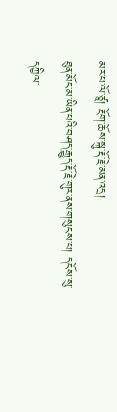མར་པ་ལོ་ཙཱ། རྔོག་ཆོས་སྐུ་རྡོ་རྗེ་མན་འདྲ།
ཐུན་མོང་མ་ཡིན་པའི་བཤད་རྒྱུད་རྡོ་རྗེ་གུར་ནས་གསུངས་པ། དངོས་སུ་དཀྱིལ་